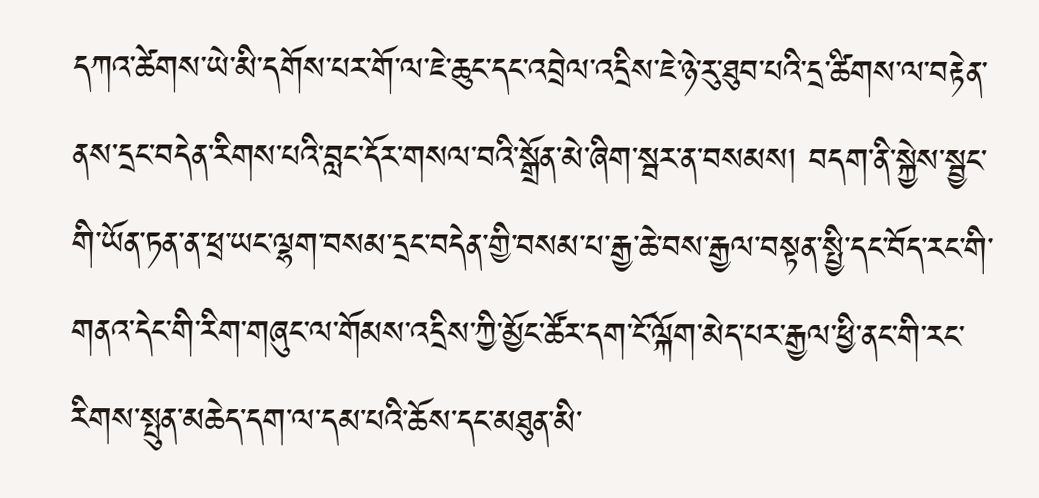དཀའ་ཚེགས་ཡེ་མི་དགོས་པར་གོ་ལ་ཇེ་ཆུང་དང་འབྲེལ་འདྲིས་ཇེ་ཉེ་རུ་ཐུབ་པའི་དྲ་ཚིགས་ལ་བརྟེན་ནས་དྲང་བདེན་རིགས་པའི་བླང་དོར་གསལ་བའི་སྒྲོན་མེ་ཞིག་སྦར་ན་བསམས། བདག་ནི་སྐྱེས་སྦྱང་གི་ཡོན་ཏན་ན་ཕྲ་ཡང་ལྷག་བསམ་དྲང་བདེན་གྱི་བསམ་པ་རྒྱ་ཆེ་བས་རྒྱལ་བསྟན་སྤྱི་དང་བོད་རང་གི་གནའ་དེང་གི་རིག་གཞུང་ལ་གོམས་འདྲིས་ཀྱི་མྱོང་ཚོར་དག་ངོ་ལྐོག་མེད་པར་རྒྱལ་ཕྱི་ནང་གི་རང་རིགས་སྤུན་མཆེད་དག་ལ་དམ་པའི་ཆོས་དང་མཐུན་མི་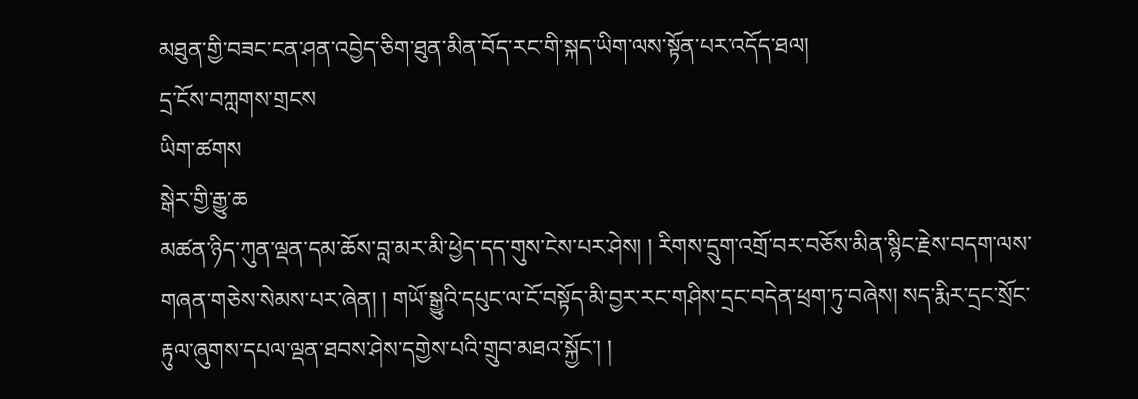མཐུན་གྱི་བཟང་ངན་ཤན་འབྱེད་ཅིག་ཐུན་མིན་བོད་རང་གི་སྐད་ཡིག་ལས་སྟོན་པར་འདོད་ཐལ།
དྲ་ངོས་བཀླགས་གྲངས
ཡིག་ཚགས
སྒེར་གྱི་རྒྱུ་ཆ
མཚན་ཉིད་ཀུན་ལྡན་དམ་ཆོས་བླ་མར་མི་ཕྱེད་དད་གུས་ངེས་པར་ཤེས། ། རིགས་དྲུག་འགྲོ་བར་བཅོས་མིན་སྙིང་རྗེས་བདག་ལས་གཞན་གཅེས་སེམས་པར་ཞེན། ། གཡོ་སྒྱུའི་དཔུང་ལ་ངོ་བསྟོད་མི་བྱར་རང་གཤིས་དྲང་བདེན་ཕྲག་ཏུ་བཞེས། སད་རྨིར་དྲང་སྲོང་རྟུལ་ཞུགས་དཔལ་ལྡན་ཐབས་ཤེས་དགྱེས་པའི་གྲུབ་མཐའ་སྐྱོང་། །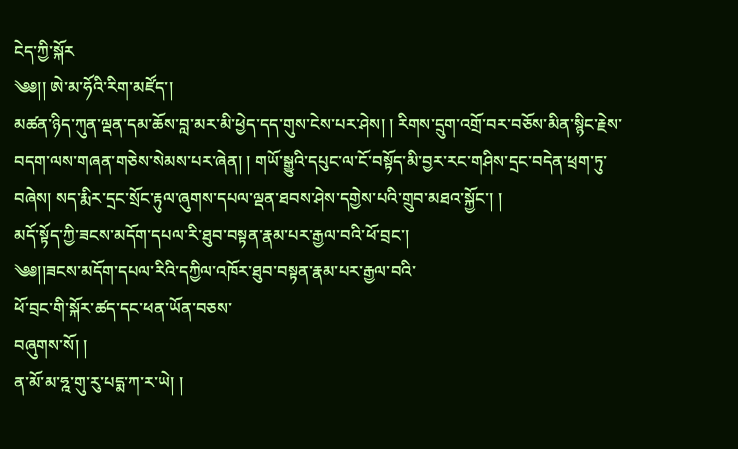ངེད་ཀྱི་སྐོར
༄༅།། ཨེ་མ་ཧོའི་རིག་མཛོད་།
མཚན་ཉིད་ཀུན་ལྡན་དམ་ཆོས་བླ་མར་མི་ཕྱེད་དད་གུས་ངེས་པར་ཤེས། ། རིགས་དྲུག་འགྲོ་བར་བཅོས་མིན་སྙིང་རྗེས་བདག་ལས་གཞན་གཅེས་སེམས་པར་ཞེན། ། གཡོ་སྒྱུའི་དཔུང་ལ་ངོ་བསྟོད་མི་བྱར་རང་གཤིས་དྲང་བདེན་ཕྲག་ཏུ་བཞེས། སད་རྨིར་དྲང་སྲོང་རྟུལ་ཞུགས་དཔལ་ལྡན་ཐབས་ཤེས་དགྱེས་པའི་གྲུབ་མཐའ་སྐྱོང་། །
མདོ་སྟོད་ཀྱི་ཟངས་མདོག་དཔལ་རི་ཐུབ་བསྟན་རྣམ་པར་རྒྱལ་བའི་ཕོ་བྲང་།
༄༅།།ཟངས་མདོག་དཔལ་རིའི་དཀྱིལ་འཁོར་ཐུབ་བསྟན་རྣམ་པར་རྒྱལ་བའི་
ཕོ་བྲང་གི་སྐོར་ཚད་དང་ཕན་ཡོན་བཅས་
བཞུགས་སོ། །
ན་མོ་མ་ཧྰ་གུ་རུ་པདྨ་ཀ་ར་ཡེ། །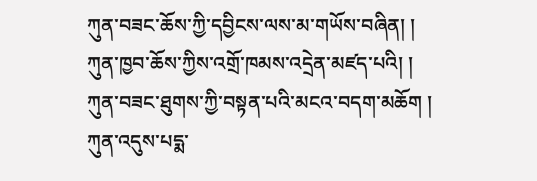ཀུན་བཟང་ཆོས་ཀྱི་དབྱིངས་ལས་མ་གཡོས་བཞིན། །
ཀུན་ཁྱབ་ཆོས་ཀྱིས་འགྲོ་ཁམས་འདྲེན་མཛད་པའི། །
ཀུན་བཟང་ཐུགས་ཀྱི་བསྟན་པའི་མངའ་བདག་མཆོག །
ཀུན་འདུས་པདྨ་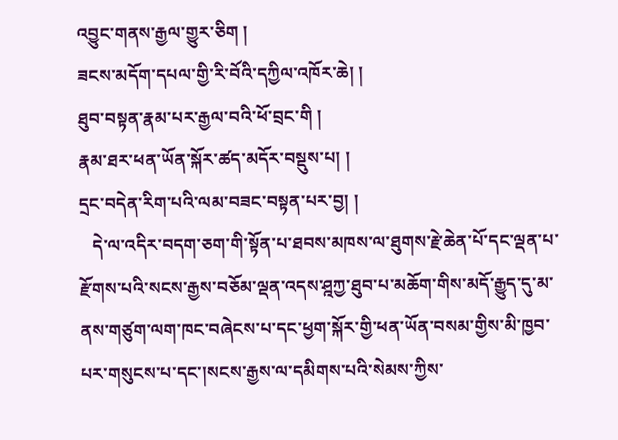འབྱུང་གནས་རྒྱལ་གྱུར་ཅིག །
ཟངས་མདོག་དཔལ་གྱི་རི་བོའི་དཀྱིལ་འཁོར་ཆེ། །
ཐུབ་བསྟན་རྣམ་པར་རྒྱལ་བའི་ཕོ་བྲང་གི །
རྣམ་ཐར་ཕན་ཡོན་སྐོར་ཚད་མདོར་བསྡུས་པ། །
དྲང་བདེན་རིག་པའི་ལམ་བཟང་བསྟན་པར་བྱ། །
   དེ་ལ་འདིར་བདག་ཅག་གི་སྟོན་པ་ཐབས་མཁས་ལ་ཐུགས་རྗེ་ཆེན་པོ་དང་ལྡན་པ་རྫོགས་པའི་སངས་རྒྱས་བཅོམ་ལྡན་འདས་ཤྰཀྱ་ཐུབ་པ་མཆོག་གིས་མདོ་རྒྱུད་དུ་མ་ནས་གཙུག་ལག་ཁང་བཞེངས་པ་དང་ཕྱག་སྐོར་གྱི་ཕན་ཡོན་བསམ་གྱིས་མི་ཁྱབ་པར་གསུངས་པ་དང་།སངས་རྒྱས་ལ་དམིགས་པའི་སེམས་ཀྱིས་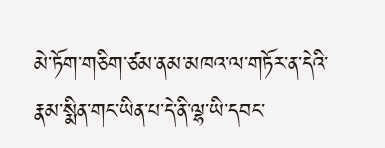མེ་ཏོག་གཅིག་ཙམ་ནམ་མཁའ་ལ་གཏོར་ན་དེའི་རྣམ་སྨིན་གང་ཡིན་པ་དེ་ནི་ལྷ་ཡི་དབང་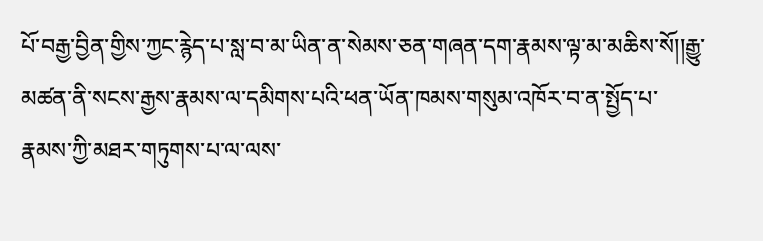པོ་བརྒྱ་བྱིན་གྱིས་ཀྱང་རྙེད་པ་སླ་བ་མ་ཡིན་ན་སེམས་ཅན་གཞན་དག་རྣམས་ལྟ་མ་མཆིས་སོ།།རྒྱུ་མཚན་ནི་སངས་རྒྱས་རྣམས་ལ་དམིགས་པའི་ཕན་ཡོན་ཁམས་གསུམ་འཁོར་བ་ན་སྤྱོད་པ་རྣམས་ཀྱི་མཐར་གཏུགས་པ་ལ་ལས་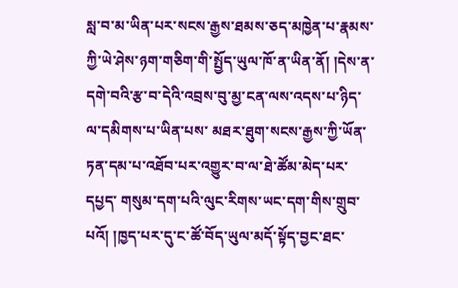སླ་བ་མ་ཡིན་པར་སངས་རྒྱས་ཐམས་ཅད་མཁྱེན་པ་རྣམས་ཀྱི་ཡེ་ཤེས་ཉག་གཅིག་གི་སྤྱོད་ཡུལ་ཁོ་ན་ཡིན་ནོ། །དེས་ན་དགེ་བའི་རྩ་བ་དེའི་འབྲས་བུ་མྱ་ངན་ལས་འདས་པ་ཉིད་ལ་དམིགས་པ་ཡིན་པས་ མཐར་ཐུག་སངས་རྒྱས་ཀྱི་ཡོན་ཏན་དམ་པ་འཐོབ་པར་འགྱུར་བ་ལ་ཐེ་ཚོམ་མེད་པར་དཔྱད་ གསུམ་དག་པའི་ལུང་རིགས་ཡང་དག་གིས་གྲུབ་པའོ། །ཁྱད་པར་དུ་ང་ཚོ་བོད་ཡུལ་མདོ་སྟོད་བྱང་ཐང་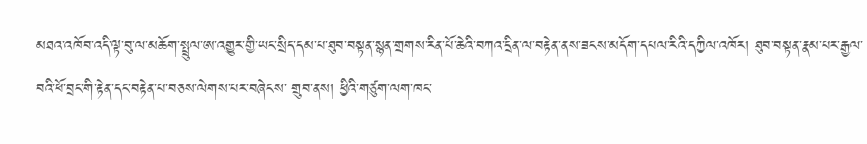མཐའ་འཁོབ་འདི་ལྟ་བུ་ལ་མཆོག་སྤྲུལ་ཨ་འགྱུར་གྱི་ཡང་སྲིད་དམ་པ་ཐུབ་བསྟན་སྙན་གྲགས་རིན་པོ་ཆེའི་བཀའ་དྲིན་ལ་བརྟེན་ནས་ཟངས་མདོག་དཔལ་རིའི་དཀྱིལ་འཁོར། ཐུབ་བསྟན་རྣམ་པར་རྒྱལ་བའི་ཕོ་བྲང་གི་རྟེན་དང་བརྟེན་པ་བཅས་ལེགས་པར་བཞེངས་ གྲུབ་ནས། ཕྱིའི་གཙུག་ལག་ཁང་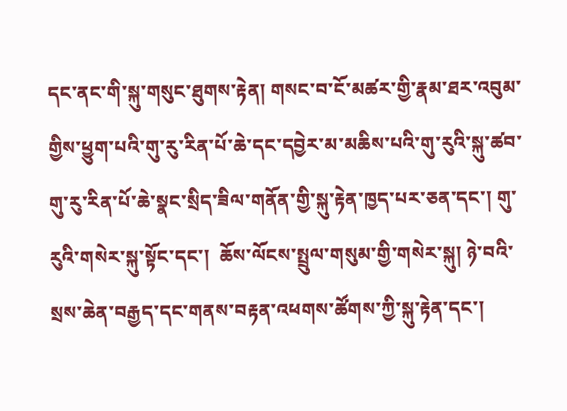དང་ནང་གི་སྐུ་གསུང་ཐུགས་རྟེན། གསང་བ་ངོ་མཚར་གྱི་རྣམ་ཐར་འབུམ་གྱིས་ཕྱུག་པའི་གུ་རུ་རིན་པོ་ཆེ་དང་དབྱེར་མ་མཆིས་པའི་གུ་རུའི་སྐུ་ཚབ་གུ་རུ་རིན་པོ་ཆེ་སྣང་སྲིད་ཟིལ་གནོན་གྱི་སྐུ་རྟེན་ཁྱད་པར་ཅན་དང་། གུ་རུའི་གསེར་སྐུ་སྟོང་དང་།  ཆོས་ལོངས་སྤྲུལ་གསུམ་གྱི་གསེར་སྐུ། ཉེ་བའི་སྲས་ཆེན་བརྒྱད་དང་གནས་བརྟན་འཕགས་ཚོགས་ཀྱི་སྐུ་རྟེན་དང་།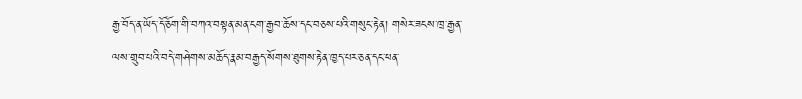རྒྱ་བོད་ན་ཡོད་དོ་ཅོག་གི་བཀའ་བསྟན་མན་ངག་རྒྱབ་ཆོས་དང་བཅས་པའི་གསུང་རྟེན། གསེར་ཟངས་ཁྲ་རྒྱན་ལས་གྲུབ་པའི་བདེ་གཤེགས་མཆོད་རྣམ་བརྒྱད་སོགས་ཐུགས་རྟེན་ཁྱད་པར་ཅན་དང་ཕན་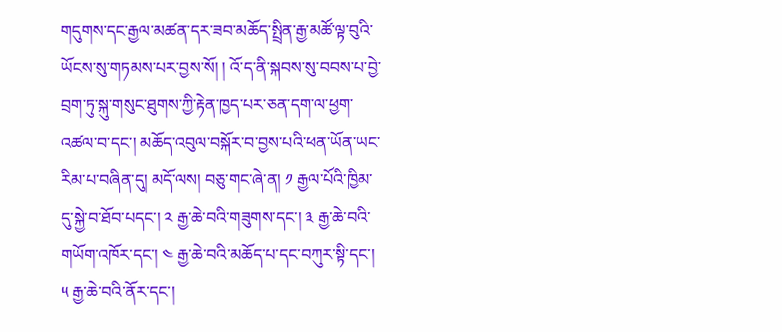གདུགས་དང་རྒྱལ་མཚན་དར་ཟབ་མཆོད་སྤྲིན་རྒྱ་མཚོ་ལྟ་བུའི་ཡོངས་སུ་གཏམས་པར་བྱས་སོ། ། འོ་ད་ནི་སྐབས་སུ་བབས་པ་བྱེ་བྲག་ཏུ་སྐུ་གསུང་ཐུགས་ཀྱི་རྟེན་ཁྱད་པར་ཅན་དག་ལ་ཕྱག་འཚལ་བ་དང་། མཆོད་འབུལ་བསྐོར་བ་བྱས་པའི་ཕན་ཡོན་ཡང་རིམ་པ་བཞིན་དུ། མདོ་ལས། བཅུ་གང་ཞེ་ན། ༡ རྒྱལ་པོའི་ཁྱིམ་དུ་སྐྱེ་བ་ཐོབ་པདང་། ༢ རྒྱ་ཆེ་བའི་གཟུགས་དང་། ༣ རྒྱ་ཆེ་བའི་གཡོག་འཁོར་དང་། ༤ རྒྱ་ཆེ་བའི་མཆོད་པ་དང་བཀུར་སྟི་དང་། ༥ རྒྱ་ཆེ་བའི་ནོར་དང་།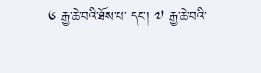༦ རྒྱ་ཆེ་བའི་ཐོས་པ་ དང་། ༧ རྒྱ་ཆེ་བའི་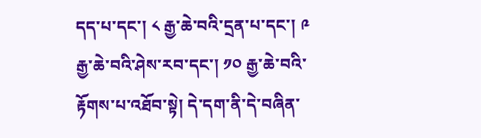དད་པ་དང་། ༨ རྒྱ་ཆེ་བའི་དྲན་པ་དང་། ༩ རྒྱ་ཆེ་བའི་ཤེས་རབ་དང་། ༡༠ རྒྱ་ཆེ་བའི་རྟོགས་པ་འཐོབ་སྟེ། དེ་དག་ནི་དེ་བཞིན་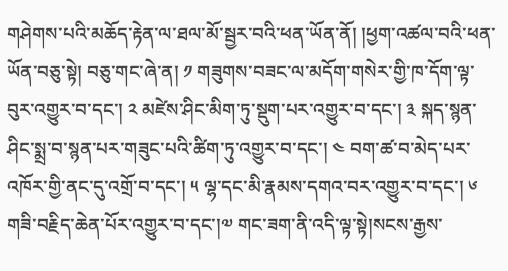གཤེགས་པའི་མཆོད་རྟེན་ལ་ཐལ་མོ་སྦྱར་བའི་ཕན་ཡོན་ནོ། །ཕྱག་འཚལ་བའི་ཕན་ཡོན་བཅུ་སྟེ། བཅུ་གང་ཞེ་ན། ༡ གཟུགས་བཟང་ལ་མདོག་གསེར་གྱི་ཁ་དོག་ལྟ་བུར་འགྱུར་བ་དང་། ༢ མཛེས་ཤིང་མིག་ཏུ་སྡུག་པར་འགྱུར་བ་དང་། ༣ སྐད་སྙན་ཤིང་སྨྲ་བ་སྙན་པར་གཟུང་པའི་ཚིག་ཏུ་འགྱུར་བ་དང་། ༤ བག་ཚ་བ་མེད་པར་འཁོར་གྱི་ནང་དུ་འགྲོ་བ་དང་། ༥ ལྷ་དང་མི་རྣམས་དགའ་བར་འགྱུར་བ་དང་། ༦ གཟི་བརྗིད་ཆེན་པོར་འགྱུར་བ་དང་།༧ གང་ཟག་ནི་འདི་ལྟ་སྟེ།སངས་རྒྱས་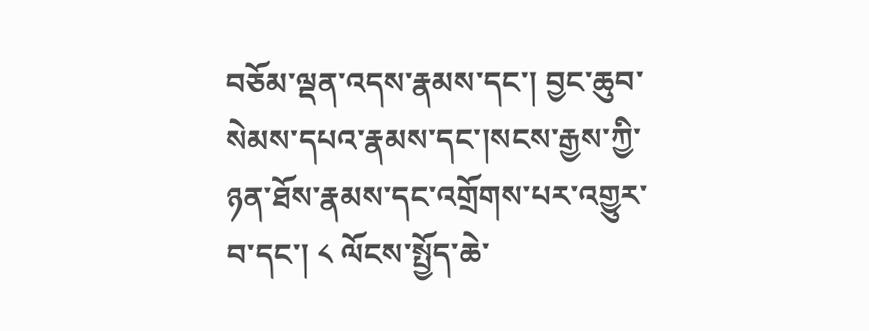བཅོམ་ལྡན་འདས་རྣམས་དང་། བྱང་ཆུབ་སེམས་དཔའ་རྣམས་དང་།སངས་རྒྱས་ཀྱི་ཉན་ཐོས་རྣམས་དང་འགྲོགས་པར་འགྱུར་བ་དང་། ༨ ལོངས་སྤྱོད་ཆེ་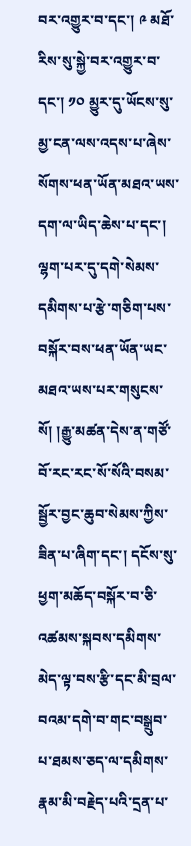བར་འགྱུར་བ་དང་། ༩ མཐོ་རིས་སུ་སྐྱེ་བར་འགྱུར་བ་དང་། ༡༠ མྱུར་དུ་ཡོངས་སུ་མྱ་ངན་ལས་འདས་པ་ཞེས་སོགས་ཕན་ཡོན་མཐའ་ཡས་དག་ལ་ཡིད་ཆེས་པ་དང་། ལྷག་པར་དུ་དགེ་སེམས་དམིགས་པ་རྩེ་གཅིག་པས་བསྐོར་བས་ཕན་ཡོན་ཡང་མཐའ་ཡས་པར་གསུངས་སོ། །རྒྱུ་མཚན་དེས་ན་གཙོ་བོ་རང་རང་སོ་སོའི་བསམ་སྦྱོར་བྱང་ཆུབ་སེམས་ཀྱིས་ཟིན་པ་ཞིག་དང་། དངོས་སུ་ཕྱག་མཆོད་བསྐོར་བ་ཅི་འཚམས་སྐབས་དམིགས་མེད་ལྟ་བས་རྩི་དང་མི་བྲལ་བའམ་དགེ་བ་གང་བསྒྲུབ་པ་ཐམས་ཅད་ལ་དམིགས་རྣམ་མི་བརྗེད་པའི་དྲན་པ་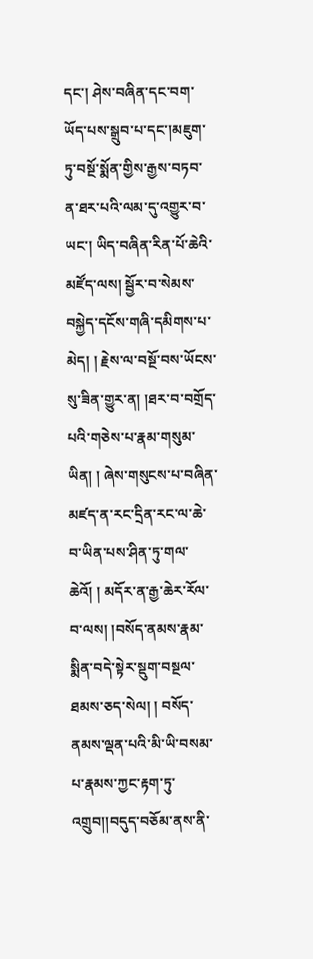དང་། ཤེས་བཞིན་དང་བག་ཡོད་པས་སྒྲུབ་པ་དང་།མཇུག་ཏུ་བསྔོ་སྨོན་གྱིས་རྒྱས་བཏབ་ན་ཐར་པའི་ལམ་དུ་འགྱུར་བ་ཡང་། ཡིད་བཞིན་རིན་པོ་ཆེའི་མཛོད་ལས། སྦྱོར་བ་སེམས་བསྐྱེད་དངོས་གཞི་དམིགས་པ་མེད། ། རྗེས་ལ་བསྔོ་བས་ཡོངས་སུ་ཟིན་གྱུར་ན། །ཐར་བ་བགྲོད་པའི་གཅེས་པ་རྣམ་གསུམ་ཡིན། ། ཞེས་གསུངས་པ་བཞིན་མཛད་ན་རང་དྲིན་རང་ལ་ཆེ་བ་ཡིན་པས་ཤིན་ཏུ་གལ་ཆེའོ། ། མདོར་ན་རྒྱ་ཆེར་རོལ་བ་ལས། །བསོད་ནམས་རྣམ་སྨིན་བདེ་སྟེར་སྡུག་བསྔལ་ཐམས་ཅད་སེལ། ། བསོད་ནམས་ལྡན་པའི་མི་ཡི་བསམ་པ་རྣམས་ཀྱང་རྟག་ཏུ་འགྲུབ།།བདུད་བཅོམ་ནས་ནི་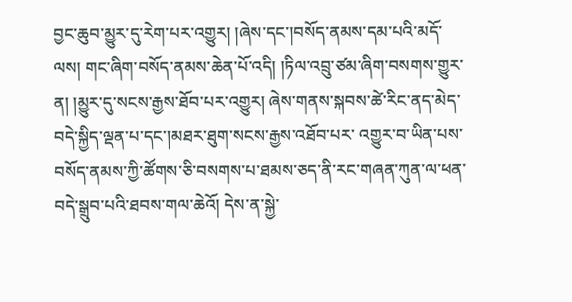བྱང་ཆུབ་མྱུར་དུ་རེག་པར་འགྱུར། །ཞེས་དང་།བསོད་ནམས་དམ་པའི་མདོ་ལས། གང་ཞིག་བསོད་ནམས་ཆེན་པོ་འདི། །ཏིལ་འབྲུ་ཙམ་ཞིག་བསགས་གྱུར་ན། །མྱུར་དུ་སངས་རྒྱས་ཐོབ་པར་འགྱུར། ཞེས་གནས་སྐབས་ཚེ་རིང་ནད་མེད་བདེ་སྐྱིད་ལྡན་པ་དང་།མཐར་ཐུག་སངས་རྒྱས་འཐོབ་པར་ འགྱུར་བ་ཡིན་པས་བསོད་ནམས་ཀྱི་ཚོགས་ཅི་བསགས་པ་ཐམས་ཅད་ནི་རང་གཞན་ཀུན་ལ་ཕན་བདེ་སྒྲུབ་པའི་ཐབས་གལ་ཆེའོ། དེས་ན་སྐྱེ་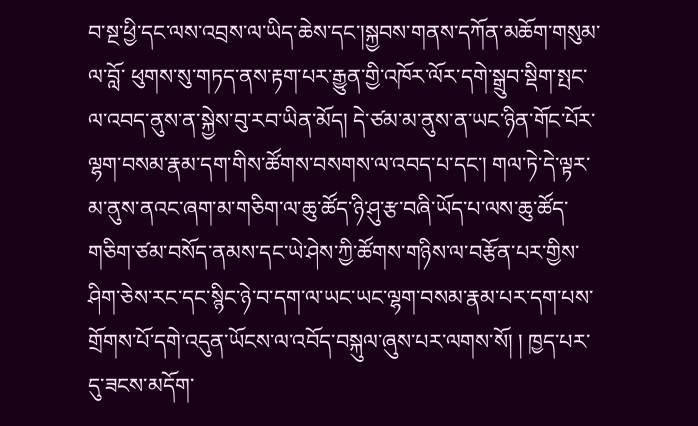བ་སྔ་ཕྱི་དང་ལས་འབྲས་ལ་ཡིད་ཆེས་དང་།སྐྱབས་གནས་དཀོན་མཆོག་གསུམ་ལ་བློ་ ཕུགས་སུ་གཏད་ནས་རྟག་པར་རྒྱུན་གྱི་འཁོར་ལོར་དགེ་སྒྲུབ་སྡིག་སྤང་ལ་འབད་ནུས་ན་སྐྱེས་བུ་རབ་ཡིན་མོད། དེ་ཙམ་མ་ནུས་ན་ཡང་ཉིན་གོང་པོར་ ལྷག་བསམ་རྣམ་དག་གིས་ཚོགས་བསགས་ལ་འབད་པ་དང་། གལ་ཏེ་དེ་ལྟར་མ་ནུས་ནའང་ཞག་མ་གཅིག་ལ་ཆུ་ཚོད་ཉི་ཤུ་རྩ་བཞི་ཡོད་པ་ལས་ཆུ་ཚོད་གཅིག་ཙམ་བསོད་ནམས་དང་ཡེ་ཤེས་ཀྱི་ཚོགས་གཉིས་ལ་བརྩོན་པར་གྱིས་ཤིག་ཅེས་རང་དང་སྙིང་ཉེ་བ་དག་ལ་ཡང་ཡང་ལྷག་བསམ་རྣམ་པར་དག་པས་གྲོགས་པོ་དགེ་འདུན་ཡོངས་ལ་འབོད་བསྐུལ་ཞུས་པར་ལགས་སོ། ། ཁྱད་པར་དུ་ཟངས་མདོག་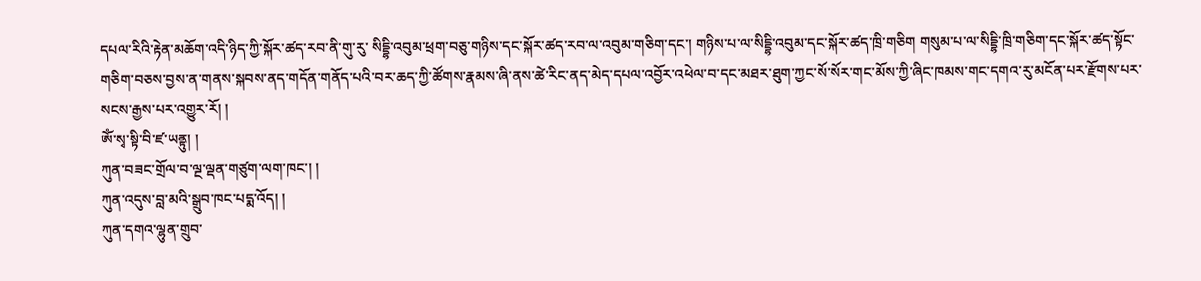དཔལ་རིའི་རྟེན་མཆོག་འདི་ཉིད་ཀྱི་སྐོར་ཚད་རབ་ནི་གུ་རུ་ སིདྡྷི་འབུམ་ཕྲག་བཅུ་གཉིས་དང་སྐོར་ཚད་རབ་ལ་འབུམ་གཅིག་དང་། གཉིས་པ་ལ་སིདྡྷི་འབུམ་དང་སྐོར་ཚད་ཁྲི་གཅིག གསུམ་པ་ལ་སིདྡྷི་ཁྲི་གཅིག་དང་སྐོར་ཚད་སྟོང་གཅིག་བཅས་བྱས་ན་གནས་སྐབས་ནད་གདོན་གནོད་པའི་བར་ཆད་ཀྱི་ཚོགས་རྣམས་ཞི་ནས་ཚེ་རིང་ནད་མེད་དཔལ་འབྱོར་འཕེལ་བ་དང་མཐར་ཐུག་ཀྱང་སོ་སོར་གང་མོས་ཀྱི་ཞིང་ཁམས་གང་དགའ་རུ་མངོན་པར་རྫོགས་པར་སངས་རྒྱས་པར་འགྱུར་རོ། །
ཨོཾ་སྭ་སྟི་བི་ཛ་ཡནྟུ། །
ཀུན་བཟང་གྲོལ་བ་ལྔ་ལྡན་གཙུག་ལག་ཁང་། །
ཀུན་འདུས་བླ་མའི་སྒྲུབ་ཁང་པདྨ་འོད། །
ཀུན་དགའ་ལྷུན་གྲུབ་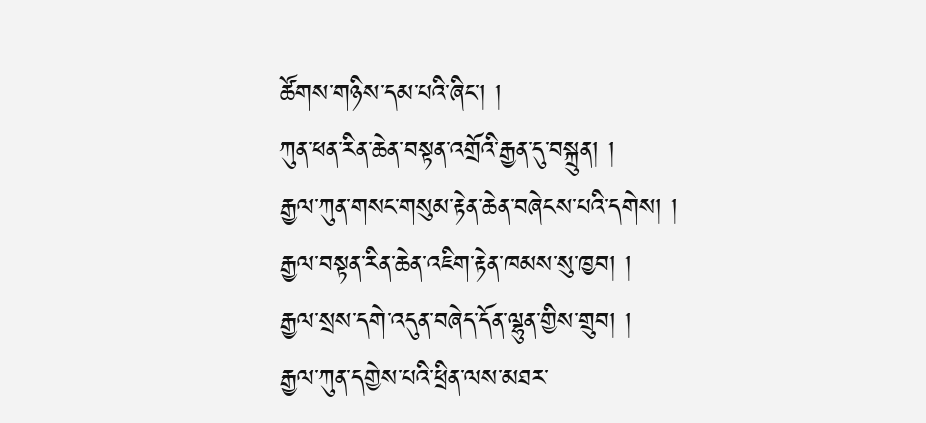ཚོགས་གཉིས་དམ་པའི་ཞིང་། །
ཀུན་ཕན་རིན་ཆེན་བསྟན་འགྲོའི་རྒྱན་དུ་བསྐྲུན། །
རྒྱལ་ཀུན་གསང་གསུམ་རྟེན་ཆེན་བཞེངས་པའི་དགེས། །
རྒྱལ་བསྟན་རིན་ཆེན་འཇིག་རྟེན་ཁམས་སུ་ཁྱབ། །
རྒྱལ་སྲས་དགེ་འདུན་བཞེད་དོན་ལྷུན་གྱིས་གྲུབ། །
རྒྱལ་ཀུན་དགྱེས་པའི་ཕྲིན་ལས་མཐར་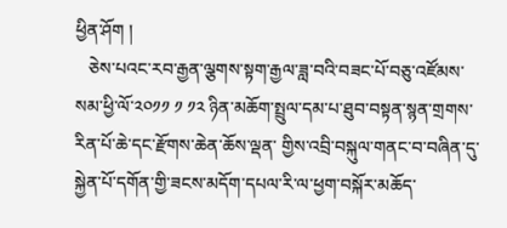ཕྱིན་ཤོག །
   ཅེས་པའང་རབ་རྒྱན་ལྕགས་སྟག་རྒྱལ་ཟླ་བའི་བཟང་པོ་བཅུ་འཛོམས་སམ་ཕྱི་ལོ་༢༠༡༡ ༡ ༡༢ ཉིན་མཆོག་སྤྲུལ་དམ་པ་ཐུབ་བསྟན་སྙན་གྲགས་རིན་པོ་ཆེ་དང་རྫོགས་ཆེན་ཆོས་ལྡན་ གྱིས་འབྲི་བསྐུལ་གནང་བ་བཞིན་དུ་སྐྱེན་པོ་དགོན་གྱི་ཟངས་མདོག་དཔལ་རི་ལ་ཕྱག་བསྐོར་མཆོད་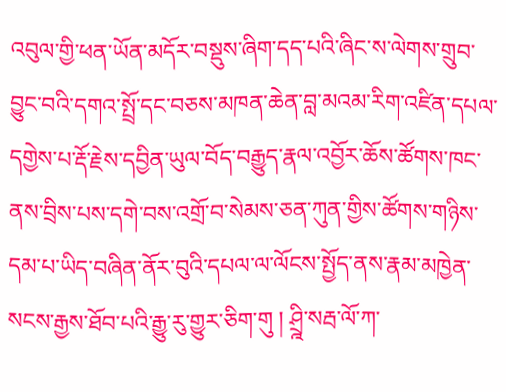འབུལ་གྱི་ཕན་ཡོན་མདོར་བསྡུས་ཞིག་དད་པའི་ཞིང་ས་ལེགས་གྲུབ་བྱུང་བའི་དགའ་སྤྲོ་དང་བཅས་མཁན་ཆེན་བླ་མའམ་རིག་འཛིན་དཔལ་དགྱེས་པ་རྡོ་རྗེས་དབྱིན་ཡུལ་བོད་བརྒྱུད་རྣལ་འབྱོར་ཆོས་ཚོགས་ཁང་ནས་བྲིས་པས་དགེ་བས་འགྲོ་བ་སེམས་ཅན་ཀུན་གྱིས་ཚོགས་གཉིས་དམ་པ་ཡིད་བཞིན་ནོར་བུའི་དཔལ་ལ་ལོངས་སྤྱོད་ནས་རྣམ་མཁྱེན་སངས་རྒྱས་ཐོབ་པའི་རྒྱུ་རུ་གྱུར་ཅིག་གུ ། ཤྲྰི་སརྦ་ལོ་ཀ་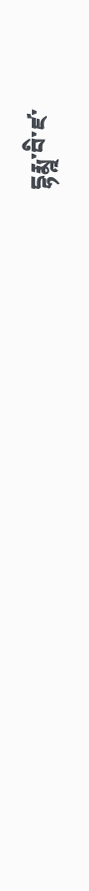དྷརྨྰ་བི་ཛ་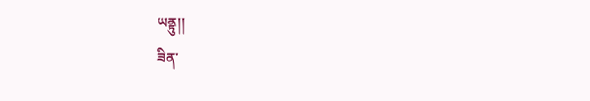ཡནྟུ།།
ཟིན་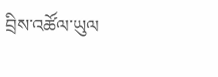བྲིས་འཚོལ་ཡུལ